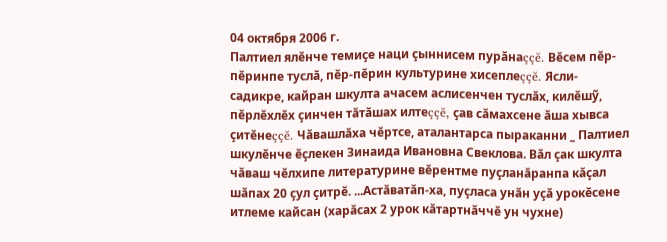04 октября 2006 г.
Палтиел ялĕнче темиçе наци çыннисем пурăнаççĕ. Вĕсем пĕр-пĕринпе туслă, пĕр-пĕрин культурине хисеплеççĕ. Ясли-садикре, кайран шкулта ачасем аслисенчен туслăх, килĕшỹ, пĕрлĕхлĕх çинчен тăтăшах илтеççĕ, çав сăмахсене ăша хывса çитĕнеççĕ. Чăвашлăха чĕртсе, аталантарса пыраканни _ Палтиел шкулĕнче ĕçлекен Зинаида Ивановна Свеклова. Вăл çак шкулта чăваш чĕлхипе литературине вĕрентме пуçланăранпа кăçал шăпах 20 çул çитрĕ. ...Астăватăп-ха, пуçласа унăн уçă урокĕсене итлеме кайсан (харăсах 2 урок кăтартнăччĕ ун чухне)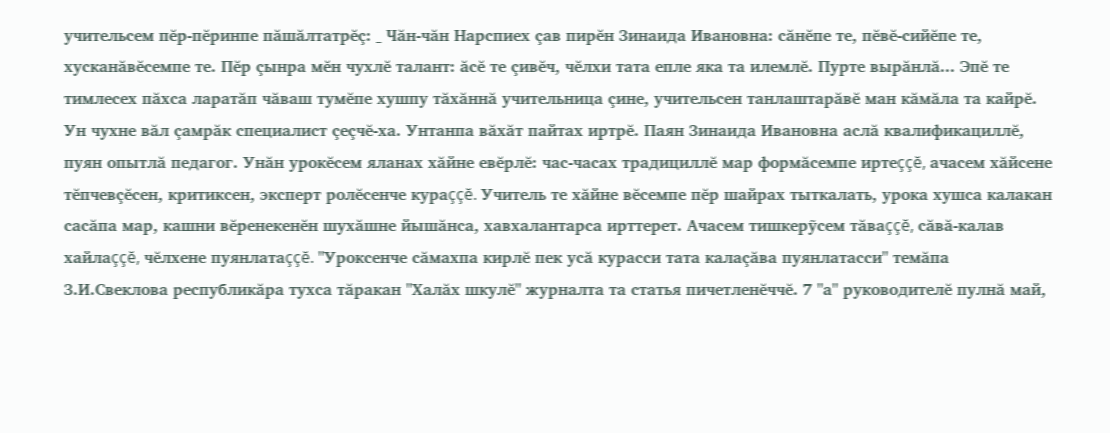учительсем пĕр-пĕринпе пăшăлтатрĕç: _ Чăн-чăн Нарспиех çав пирĕн Зинаида Ивановна: сăнĕпе те, пĕвĕ-сийĕпе те, хусканăвĕсемпе те. Пĕр çынра мĕн чухлĕ талант: ăсĕ те çивĕч, чĕлхи тата епле яка та илемлĕ. Пурте вырăнлă... Эпĕ те тимлесех пăхса ларатăп чăваш тумĕпе хушпу тăхăннă учительница çине, учительсен танлаштарăвĕ ман кăмăла та кайрĕ. Ун чухне вăл çамрăк специалист çеçчĕ-ха. Унтанпа вăхăт пайтах иртрĕ. Паян Зинаида Ивановна аслă квалификациллĕ, пуян опытлă педагог. Унăн урокĕсем яланах хăйне евĕрлĕ: час-часах традициллĕ мар формăсемпе иртеççĕ, ачасем хăйсене тĕпчевçĕсен, критиксен, эксперт ролĕсенче кураççĕ. Учитель те хăйне вĕсемпе пĕр шайрах тыткалать, урока хушса калакан сасăпа мар, кашни вĕренекенĕн шухăшне йышăнса, хавхалантарса ирттерет. Ачасем тишкерỹсем тăваççĕ, сăвă-калав хайлаççĕ, чĕлхене пуянлатаççĕ. "Уроксенче сăмахпа кирлĕ пек усă курасси тата калаçăва пуянлатасси" темăпа З.И.Свеклова республикăра тухса тăракан "Халăх шкулĕ" журналта та статья пичетленĕччĕ. 7 "а" руководителĕ пулнă май,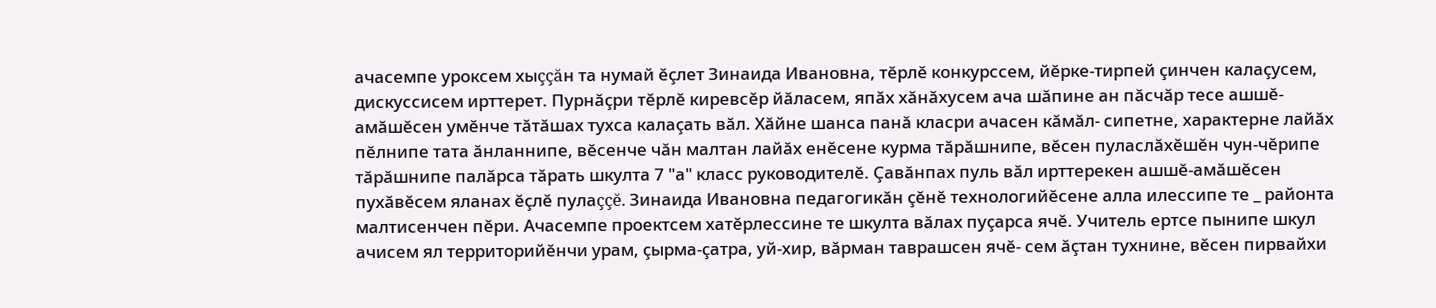ачасемпе уроксем хыççăн та нумай ĕçлет Зинаида Ивановна, тĕрлĕ конкурссем, йĕрке-тирпей çинчен калаçусем, дискуссисем ирттерет. Пурнăçри тĕрлĕ киревсĕр йăласем, япăх хăнăхусем ача шăпине ан пăсчăр тесе ашшĕ-амăшĕсен умĕнче тăтăшах тухса калаçать вăл. Хăйне шанса панă класри ачасен кăмăл- сипетне, характерне лайăх пĕлнипе тата ăнланнипе, вĕсенче чăн малтан лайăх енĕсене курма тăрăшнипе, вĕсен пуласлăхĕшĕн чун-чĕрипе тăрăшнипе палăрса тăрать шкулта 7 "а" класс руководителĕ. Çавăнпах пуль вăл ирттерекен ашшĕ-амăшĕсен пухăвĕсем яланах ĕçлĕ пулаççĕ. Зинаида Ивановна педагогикăн çĕнĕ технологийĕсене алла илессипе те _ районта малтисенчен пĕри. Ачасемпе проектсем хатĕрлессине те шкулта вăлах пуçарса ячĕ. Учитель ертсе пынипе шкул ачисем ял территорийĕнчи урам, çырма-çатра, уй-хир, вăрман таврашсен ячĕ- сем ăçтан тухнине, вĕсен пирвайхи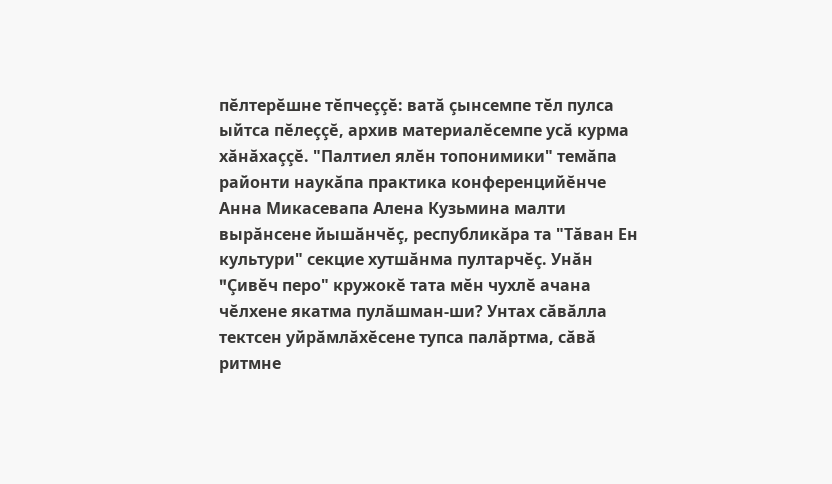пĕлтерĕшне тĕпчеççĕ: ватă çынсемпе тĕл пулса ыйтса пĕлеççĕ, архив материалĕсемпе усă курма хăнăхаççĕ. "Палтиел ялĕн топонимики" темăпа районти наукăпа практика конференцийĕнче Анна Микасевапа Алена Кузьмина малти вырăнсене йышăнчĕç, республикăра та "Тăван Ен культури" секцие хутшăнма пултарчĕç. Унăн "Çивĕч перо" кружокĕ тата мĕн чухлĕ ачана чĕлхене якатма пулăшман-ши? Унтах сăвăлла тектсен уйрăмлăхĕсене тупса палăртма, сăвă ритмне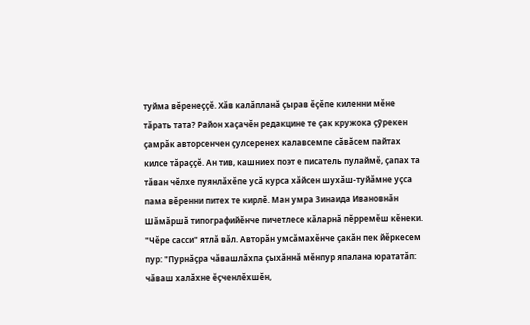туйма вĕренеççĕ. Хăв калăпланă çырав ĕçĕпе киленни мĕне тăрать тата? Район хаçачĕн редакцине те çак кружока çỹрекен çамрăк авторсенчен çулсеренех калавсемпе сăвăсем пайтах килсе тăраççĕ. Ан тив, кашниех поэт е писатель пулаймĕ, çапах та тăван чĕлхе пуянлăхĕпе усă курса хăйсен шухăш-туйăмне уçса пама вĕренни питех те кирлĕ. Ман умра Зинаида Ивановнăн Шăмăршă типографийĕнче пичетлесе кăларнă пĕрремĕш кĕнеки. "Чĕре сасси" ятлă вăл. Авторăн умсăмахĕнче çакăн пек йĕркесем пур: "Пурнăçра чăвашлăхпа çыхăннă мĕнпур япалана юрататăп: чăваш халăхне ĕçченлĕхшĕн,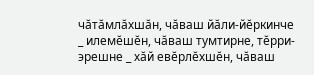чăтăмлăхшăн, чăваш йăли-йĕркинче _ илемĕшĕн, чăваш тумтирне, тĕрри-эрешне _ хăй евĕрлĕхшĕн, чăваш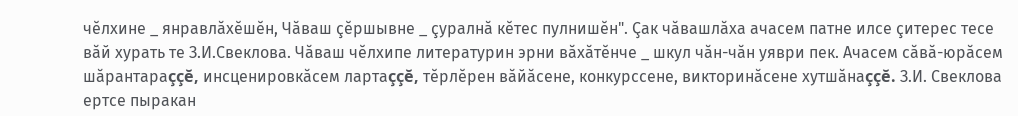чĕлхине _ янравлăхĕшĕн, Чăваш çĕршывне _ çуралнă кĕтес пулнишĕн". Çак чăвашлăха ачасем патне илсе çитерес тесе вăй хурать те З.И.Свеклова. Чăваш чĕлхипе литературин эрни вăхăтĕнче _ шкул чăн-чăн уяври пек. Ачасем сăвă-юрăсем шăрантараççĕ, инсценировкăсем лартаççĕ, тĕрлĕрен вăйăсене, конкурссене, викторинăсене хутшăнаççĕ. З.И. Свеклова ертсе пыракан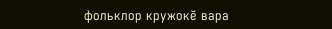фольклор кружокĕ вара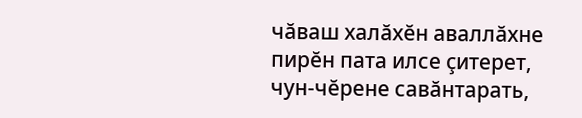чăваш халăхĕн аваллăхне пирĕн пата илсе çитерет, чун-чĕрене савăнтарать,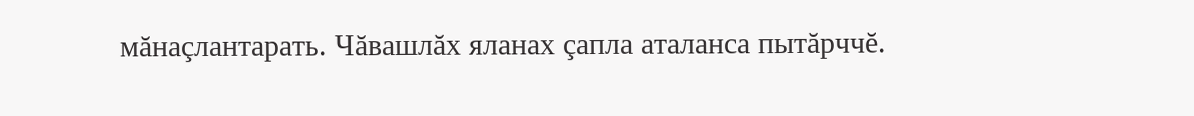мăнаçлантарать. Чăвашлăх яланах çапла аталанса пытăрччĕ.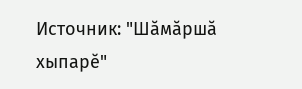Источник: "Шăмăршă хыпарĕ"